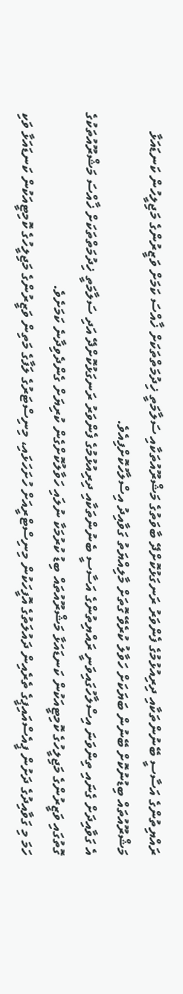ރައްޔިތުންގެ އަސާސީ ބޭނުންތަކާއި ދިރިއުޅުމުގެ ފެންވަރު ރަނގަޅުކޮށްދޭ ބާވަތުގެ މަޝްރޫއުތަކާއި ސަލާމަތީ ޚިދުމަތްތަކަށް ޚާއްސަ ކަމަށް ވަޒީރުންގެ މަޖިލީހުން ކަނޑައަޅާ މަޝްރޫއުތައް ބިޑުނުކޮށް ބޭނުން ބަޔަކަށް ހަވާލު ކުރެވޭ ގޮތަށް މާލިއްޔަތު ގަވާއިދު އިސްލާހުކޮށްފިއެވެ.
އެ ގަވާއިދަށް ގެނައި ތިންވަނަ އިސްލާހުގައިވަނީ ރައްޔިތުންގެ އަސާސީ ބެނުންތަކާއި ދިރިއުޅުމުގެ ފެންވަރު ރަނގަޅުކޮށްދޭ އަދި ސަލާމަތީ ޚިދުމަތްތަކަށް ޚާއްސަ މަޝްރޫއުތަކުގެ ގޮތުގައި ވަޒީރުންގެ މަޖިލީހުގެ ކޮމިޓީއަކުން ކަނޑައަޅާ މަޝްރޫއުތައް ބިޑު ކުރުމަކާ ނުލައި ހަވާލުކޮށްގެން ކުރިޔަށް ގެންދެވިދާނެ ކަމަށެވެ.
ހަމަ މި ގަވާއިދުގެ ދަށުން ޕީއެސްއައިޕީގެ ތެރެއިން ދައުލަތުގެ އޮފީހަކުން މިނިސްޓްރީއަށް ހުށަހަޅައި، މިނިސްޓަރުގެ ލަފާގެ މަތިން ވަޒީރުންގެ މަޖިލީހުގެ ކޮމިޓީއަކުން ކަނޑައަޅާ ވަކި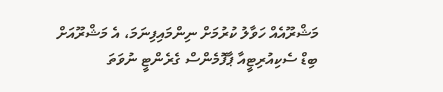މަޝްރޫއެއް ހަވާލު ކުރުމަށް ނިންމައިފިނަމަ، އެ މަޝްރޫއަށް ބިޑް ސެކިއުރިޓީއާ ޕާފޮމެންސް ގެރެންޓީ ނުވަތަ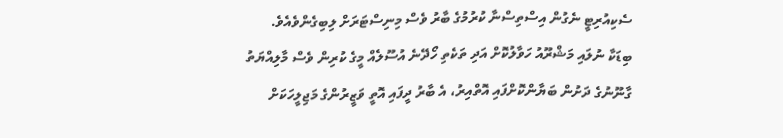ސެކިއުރިޓީ ނެގުން އިސްތިސްނާ ކުރުމުގެ ބާރު ވެސް މިނިސްޓަރަށް ލިބިގެންވެއެވެ.
ބިޑަކާ ނުލައި މަޝްރޫއު ހަވާލުކޮށް އަދި ތަކެތި ހޯދޭނެ އުސޫލެއް މީގެ ކުރިން ވެސް މާލިއްޔަތު ގާނޫނުގެ ދަށުން ބަޔާންކޮށްފައި އޮތްއިރު، އެ ބާރު ދީފައި އޮތީ ވަޒީރުންގެ މަޖިލީހަކަށް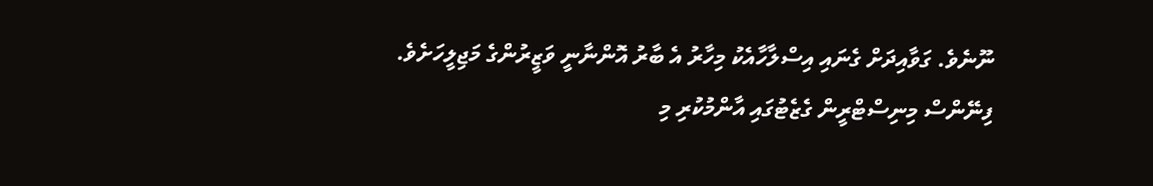ނޫނެވެ. ގަވާއިދަށް ގެނައި އިސްލާހާއެކު މިހާރު އެ ބާރު އޮންނާނީ ވަޒީރުންގެ މަޖިލީހަށެވެ.
ފިނޭންސް މިނިސްޓްރީން ގެޒެޓުގައި އާންމުކުރި މި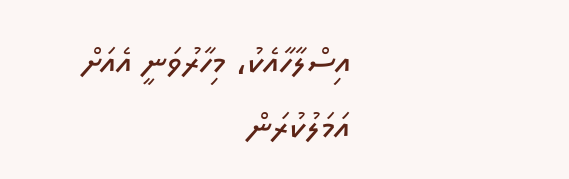އިސްލާހާއެކު، މިހާރުވަނީ އެއަށް އަމަލުކުރަން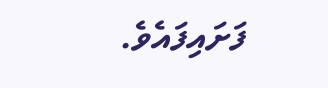ފަށައިފައެވެ.